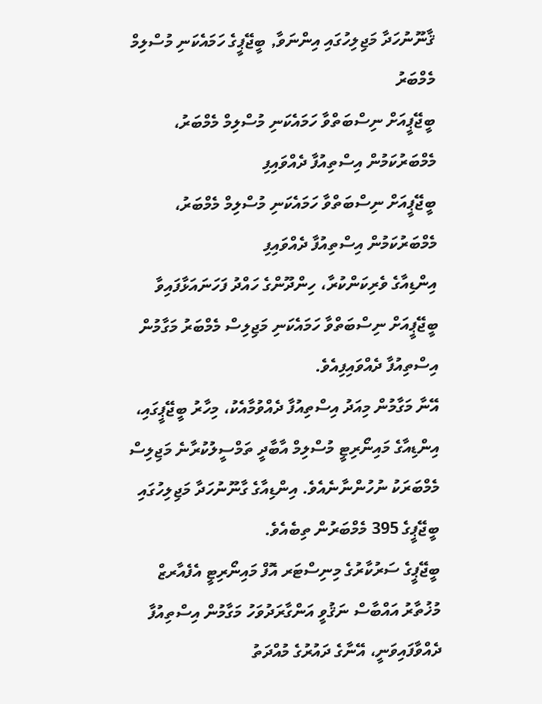ޤާނޫނުހަދާ މަޖިލިހުގައި އިންނަވާ, ބީޖޭޕީގެ ހަމައެކަނި މުސްލިމް މެމްބަރު
ބީޖޭޕީއަށް ނިސްބަތްވާ ހަމައެކަނި މުސްލިމް މެމްބަރު، މެމްބަރުކަމުން އިސްތިއުފާ ދެއްވައިފި
ބީޖޭޕީއަށް ނިސްބަތްވާ ހަމައެކަނި މުސްލިމް މެމްބަރު، މެމްބަރުކަމުން އިސްތިއުފާ ދެއްވައިފި
އިންޑިއާގެ ވެރިކަންކުރާ، ހިންދޫންގެ ހައްދު ފަހަނައަޅާފައިވާ ބީޖޭޕީއަށް ނިސްބަތްވާ ހަމައެކަނި މަޖިލިސް މެމްބަރު މަގާމުން އިސްތިއުފާ ދެއްވައިފިއެވެ.
އޭނާ މަގާމުން މިއަދު އިސްތިއުފާ ދެއްވުމާއެކު، މިހާރު ބީޖޭޕީގައި، އިންޑިއާގެ މައިނޯރިޓީ މުސްލިމް އާބާދީ ތަމްސީލުކުރާނެ މަޖިލިސް މެމްބަރަކު ނުހުންނާނެއެވެ. އިންޑިއާގެ ގާނޫނުހަދާ މަޖިލިހުގައި ބީޖޭޕީގެ 395 މެމްބަރުން ތިބެއެވެ.
ބީޖޭޕީގެ ސަރުކާރުގެ މިނިސްޓަރ އޮފް މައިނޯރިޓީ އެފެއާރޒް މުޚުތާރު އައްބާސް ނަޤުވީ އަންގާރަދުވަހު މަގާމުން އިސްތިއުފާ ދެއްވާފައިވަނީ، އޭނާގެ ދައުރުގެ މުއްދަތު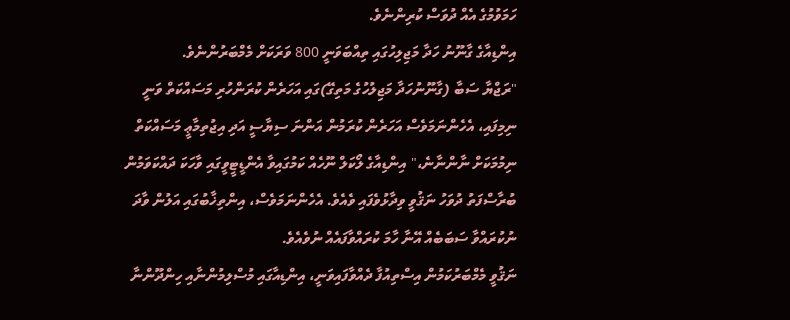ހަމަވުމުގެ އެއް ދުވަސް ކުރިންނެވެ.
އިންޑިއާގެ ގާނޫނު ހަދާ މަޖިލިހުގައި ތިއްބަވަނީ 800 ވަރަކަށް މެމްބަރުންނެވެ.
"ރަޖްޔާ ސަބާ (ގާނޫނުހަދާ މަޖިލުހުގެ މަތިގޭ)ގައި އަހަރެން ކުރަންހުރި މަސައްކަތް ވަނީ ނިމިފައި، އެހެންނަމަވެސް އަހަރެން ކުރަމުން އަންނަ ސިޔާސީ އަދި އިޖުތިމާޢީ މަސައްކަތް ނިމުމަކަށް ނާންނާނެ،" އިންޑިއާގެ ލޯކަލް ނޫހެއް ކަމުގައިވާ އެންޑީޓީވީގައި ވާހަކަ ދައްކަވަމުން ބުރާސްފަތު ދުވަހު ނަޤުވީ ވިދާޅުވެފައި ވެއެވެ. އެހެންނަމަވެސް، އިންތިޚާބުގައި އަލުން ވާދަ ނުކުރައްވާ ސަބަބެއް އޭނާ ހާމަ ކުރައްވާފައެއް ނުވެއެވެ.
ނަޤުވީ މެމްބަރުކަމުން އިސްތިއުފާ ދެއްވާފައިވަނީ، އިންޑިއާގައި މުސްލިމުންނާއި ހިންދޫންނާ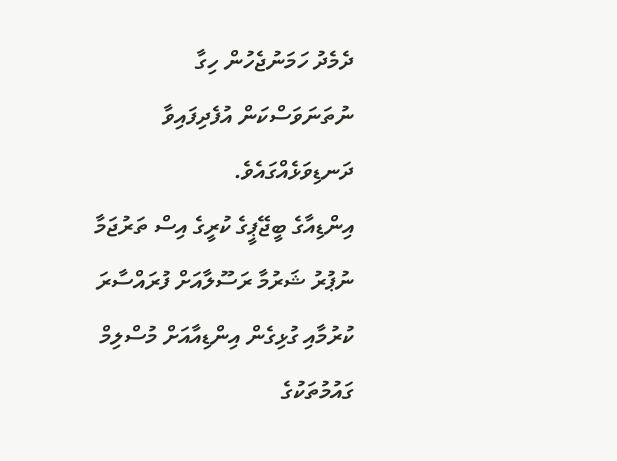ދެމެދު ހަމަނުޖެހުން ހިގާ ނުތަނަވަސްކަން އުފެދިފައިވާ ދަނޑިވަޅެއްގައެވެ.
އިންޑިއާގެ ބީޖޭޕީގެ ކުރީގެ އިސް ތަރުޖަމާ ނުޕުރު ޝަރުމާ ރަސޫލާއަށް ފުރައްސާރަ ކުރުމާއި ގުޅިގެން އިންޑިއާއަށް މުސްލިމް ގައުމުތަކުގެ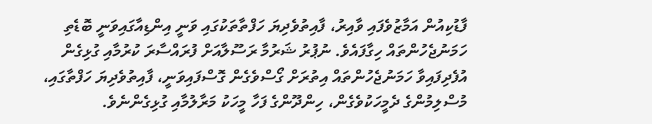ފާޑުކިއުން އަމާޒުވެފައި ވާއިރު، ފާއިތުވެދިޔަ ހަފްތާތަކުގައި ވަނީ އިންޑިއާގައިވަނީ ބޮޑެތި ހަމަނުޖެހުންތައް ހިގާފައެވެ. ނުޕުރު ޝަރުމާ ރަސޫލާއަށް ފުރައްސާރަ ކުރުމާއި ގުޅިގެން އުފެދިފައިވާ ހަމަނުޖެހުންތައް އިތުރަށް ގޯސްވެގެން ގޮސްފައިވަނީ، ފާއިތުވެދިޔަ ހަފްތާގައި، މުސްލިމުންގެ ދެމީހަކުވެގެން، ހިންދޫންގެ ފަހާ މީހަކު މަރާލުމާއި ގުޅިގެންނެވެ.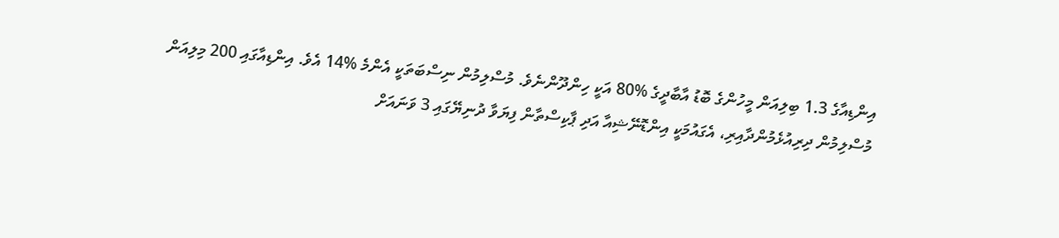އިންޑިއާގެ 1.3 ބިލިއަން މީހުންގެ ބޮޑު އާބާދީގެ %80 އަކީ ހިންދޫންނެވެ. މުސްލިމުން ނިސްބަތަކީ އެންމެ %14 އެވެ. އިންޑިއާގައި 200 މިލިއަން މުސްލިމުން ދިރިއުޅެމުންދާއިރި، އެގައުމަކީ އިންޑޮނޭޝިއާ އަދި ޕާކިސްތާން ފިޔަވާ ދުނިޔޭގައި 3 ވަނައަށް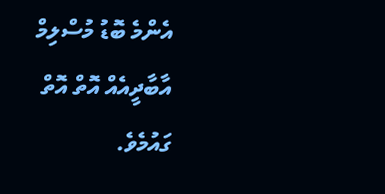އެންމެ ބޮޑު މުސްލިމް އާބާދީއެއް އޮތް އޮތް ގައުމެވެ.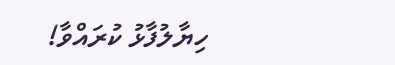ހިޔާލުފާޅު ކުރައްވާ!